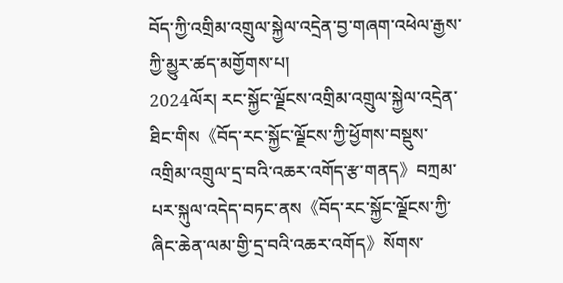བོད་ཀྱི་འགྲིམ་འགྲུལ་སྐྱེལ་འདྲེན་བྱ་གཞག་འཕེལ་རྒྱས་ཀྱི་མྱུར་ཚད་མགྱོགས་པ།
2024ལོར། རང་སྐྱོང་ལྗོངས་འགྲིམ་འགྲུལ་སྐྱེལ་འདྲེན་ཐིང་གིས《བོད་རང་སྐྱོང་ལྗོངས་ཀྱི་ཕྱོགས་བསྡུས་འགྲིམ་འགྲུལ་དྲ་བའི་འཆར་འགོད་རྩ་གནད》བཀྲམ་པར་སྐུལ་འདེད་བཏང་ནས《བོད་རང་སྐྱོང་ལྗོངས་ཀྱི་ཞིང་ཆེན་ལམ་གྱི་དྲ་བའི་འཆར་འགོད》སོགས་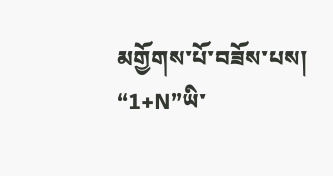མགྱོགས་པོ་བཟོས་པས། “1+N”ཡི་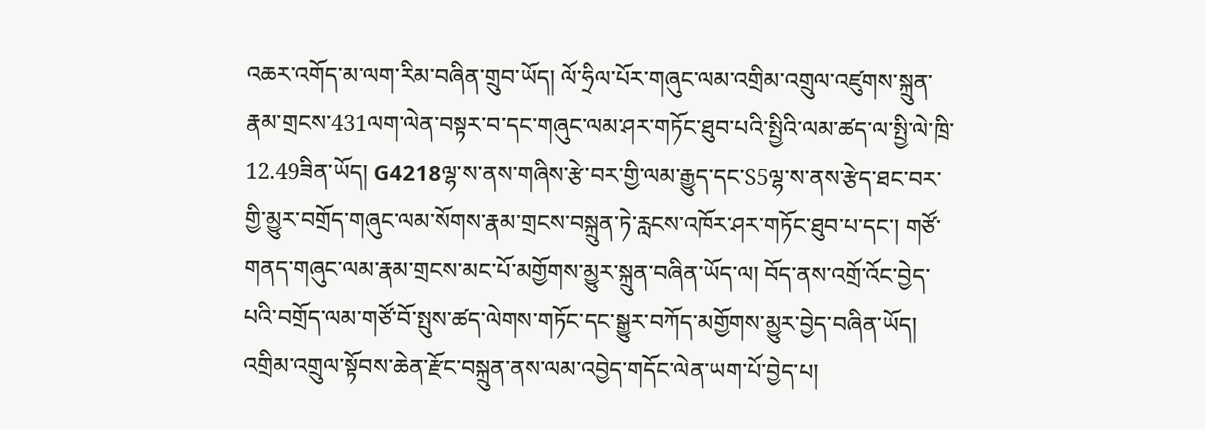འཆར་འགོད་མ་ལག་རིམ་བཞིན་གྲུབ་ཡོད། ལོ་ཧྲིལ་པོར་གཞུང་ལམ་འགྲིམ་འགྲུལ་འཛུགས་སྐྲུན་རྣམ་གྲངས་431ལག་ལེན་བསྟར་བ་དང་གཞུང་ལམ་ཤར་གཏོང་ཐུབ་པའི་སྤྱིའི་ལམ་ཚད་ལ་སྤྱི་ལེ་ཁྲི་12.49ཟིན་ཡོད། G4218ལྷ་ས་ནས་གཞིས་རྩེ་བར་གྱི་ལམ་རྒྱུད་དང་S5ལྷ་ས་ནས་རྩེད་ཐང་བར་གྱི་མྱུར་བགྲོད་གཞུང་ལམ་སོགས་རྣམ་གྲངས་བསྐྲུན་ཏེ་རླངས་འཁོར་ཤར་གཏོང་ཐུབ་པ་དང་། གཙོ་གནད་གཞུང་ལམ་རྣམ་གྲངས་མང་པོ་མགྱོགས་མྱུར་སྐྲུན་བཞིན་ཡོད་ལ། བོད་ནས་འགྲོ་འོང་བྱེད་པའི་བགྲོད་ལམ་གཙོ་བོ་སྤུས་ཚད་ལེགས་གཏོང་དང་སྒྱུར་བཀོད་མགྱོགས་མྱུར་བྱེད་བཞིན་ཡོད།
འགྲིམ་འགྲུལ་སྟོབས་ཆེན་རྫོང་བསྐྲུན་ནས་ལམ་འབྱེད་གདོང་ལེན་ཡག་པོ་བྱེད་པ།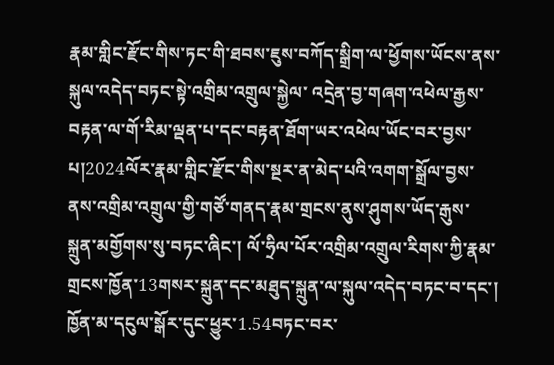རྣམ་གླིང་རྫོང་གིས་ཏང་གི་ཐབས་ཇུས་བཀོད་སྒྲིག་ལ་ཕྱོགས་ཡོངས་ནས་སྐུལ་འདེད་བཏང་སྟེ་འགྲིམ་འགྲུལ་སྐྱེལ་ འདྲེན་བྱ་གཞག་འཕེལ་རྒྱས་བརྟན་ལ་གོ་རིམ་ལྡན་པ་དང་བརྟན་ཐོག་ཡར་འཕེལ་ཡོང་བར་བྱས་པ།2024ལོར་རྣམ་གླིང་རྫོང་གིས་སྔར་ན་མེད་པའི་འགག་སྒྲོལ་བྱས་ནས་འགྲིམ་འགྲུལ་གྱི་གཙོ་གནད་རྣམ་གྲངས་ནུས་ཤུགས་ཡོད་རྒུས་སྐྲུན་མགྱོགས་སུ་བཏང་ཞིང་། ལོ་ཧྲིལ་པོར་འགྲིམ་འགྲུལ་རིགས་ཀྱི་རྣམ་གྲངས་ཁྱོན་13གསར་སྐྲུན་དང་མཐུད་སྐྲུན་ལ་སྐུལ་འདེད་བཏང་བ་དང་། ཁྱོན་མ་དངུལ་སྒོར་དུང་ཕྱུར་1.54བཏང་བར་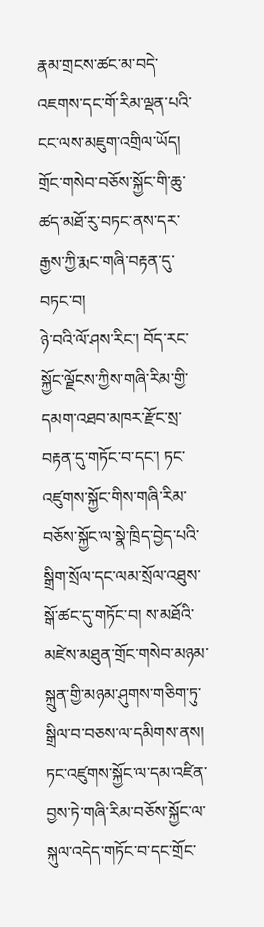རྣམ་གྲངས་ཚང་མ་བདེ་འཇགས་དང་གོ་རིམ་ལྡན་པའི་ངང་ལས་མཇུག་འགྲིལ་ཡོད།
གྲོང་གསེབ་བཅོས་སྐྱོང་གི་ཆུ་ཚད་མཐོ་རུ་བཏང་ནས་དར་རྒྱས་ཀྱི་རྨང་གཞི་བརྟན་དུ་བཏང་བ།
ཉེ་བའི་ལོ་ཤས་རིང་། བོད་རང་སྐྱོང་ལྗོངས་ཀྱིས་གཞི་རིམ་གྱི་དམག་འཐབ་མཁར་རྫོང་སྲ་བརྟན་དུ་གཏོང་བ་དང་། ཏང་འཛུགས་སྐྱོང་གིས་གཞི་རིམ་བཅོས་སྐྱོང་ལ་སྣེ་ཁྲིད་བྱེད་པའི་སྒྲིག་སྲོལ་དང་ལམ་སྲོལ་འཐུས་སྒོ་ཚང་དུ་གཏོང་བ། ས་མཐོའི་མཛེས་མཐུན་གྲོང་གསེབ་མཉམ་སྐྲུན་གྱི་མཉམ་ཤུགས་གཅིག་ཏུ་སྒྲིལ་བ་བཅས་ལ་དམིགས་ནས། ཏང་འཛུགས་སྐྱོང་ལ་དམ་འཛིན་བྱས་ཏེ་གཞི་རིམ་བཅོས་སྐྱོང་ལ་སྐུལ་འདེད་གཏོང་བ་དང་གྲོང་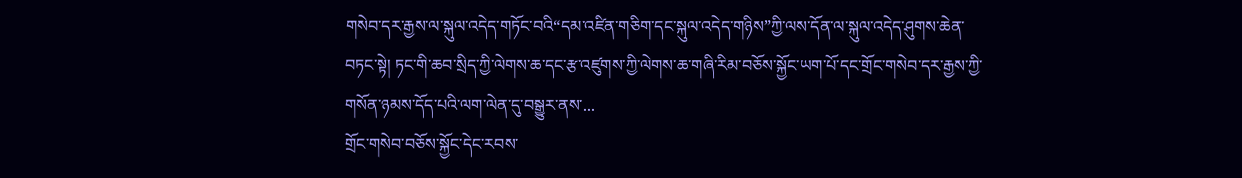གསེབ་དར་རྒྱས་ལ་སྐུལ་འདེད་གཏོང་བའི“དམ་འཛིན་གཅིག་དང་སྐུལ་འདེད་གཉིས”ཀྱི་ལས་དོན་ལ་སྐུལ་འདེད་ཤུགས་ཆེན་བཏང་སྟེ། ཏང་གི་ཆབ་སྲིད་ཀྱི་ལེགས་ཆ་དང་རྩ་འཛུགས་ཀྱི་ལེགས་ཆ་གཞི་རིམ་བཅོས་སྐྱོང་ཡག་པོ་དང་གྲོང་གསེབ་དར་རྒྱས་ཀྱི་གསོན་ཉམས་དོད་པའི་ལག་ལེན་དུ་བསྒྱུར་ནས་...
གྲོང་གསེབ་བཅོས་སྐྱོང་དེང་རབས་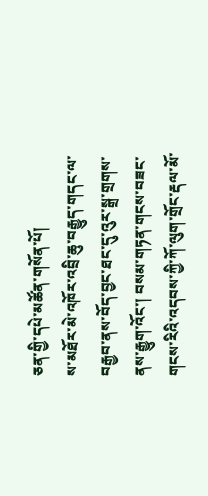ཅན་གྱི་དཔེ་མཚོན་གསོན་པོ།
ས་མཐོར་མེ་འཁོར་འབྲི་ཆུ་བརྒྱུད་གདང་ལ་བརྒྱབ་ནས་བོད་བྱང་ཐང་དུ་འུར་སྒྲ་གྲགས་ནས་རྒྱུག་འོང་། བསམ་གཏན་གངས་བཟང་གངས་རིའི་འདབས་ཀྱི་ཀོ་ལུག་གྲོང་རྡལ་མོ་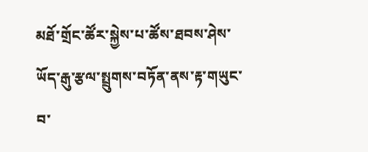མཐོ་གྲོང་ཚོར་སྐྱེས་པ་ཚོས་ཐབས་ཤེས་ཡོད་རྒུ་རྩལ་སྤྲུགས་བཏོན་ནས་རྟ་གཡུང་བ་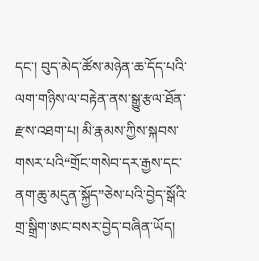དང་། བུད་མེད་ཚོས་མཉེན་ཆ་དོད་པའི་ལག་གཉིས་ལ་བརྟེན་ནས་སྒྱུ་རྩལ་ཐོན་རྫས་འཐག་པ། མི་རྣམས་ཀྱིས་སྐབས་གསར་པའི“གྲོང་གསེབ་དར་རྒྱས་དང་ནག་ཆུ་མདུན་སྐྱོད”ཅེས་པའི་བྱེད་སྒོའི་གྲ་སྒྲིག་ཨང་བསར་བྱེད་བཞིན་ཡོད།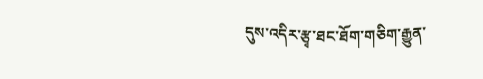དུས་འདིར་རྩྭ་ཐང་ཐོག་གཅིག་རྒྱུན་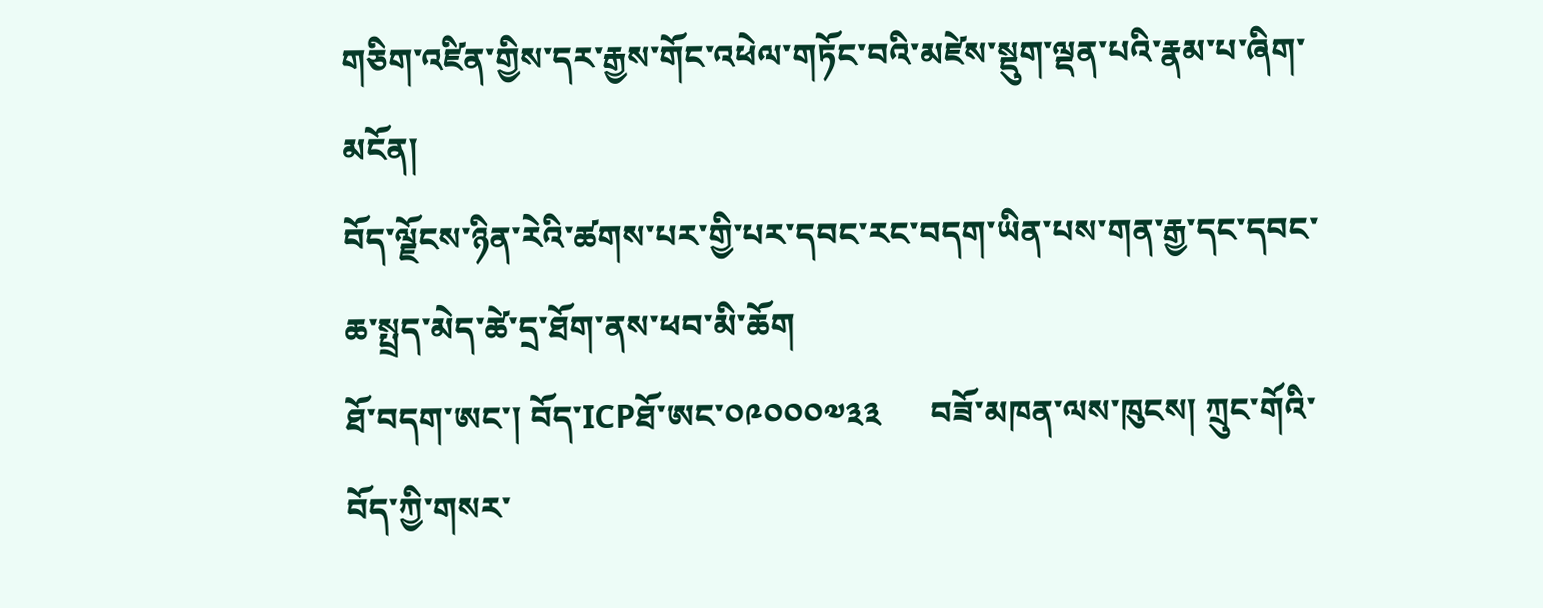གཅིག་འཛིན་གྱིས་དར་རྒྱས་གོང་འཕེལ་གཏོང་བའི་མཛེས་སྡུག་ལྡན་པའི་རྣམ་པ་ཞིག་མངོན།
བོད་ལྗོངས་ཉིན་རེའི་ཚགས་པར་གྱི་པར་དབང་རང་བདག་ཡིན་པས་གན་རྒྱ་དང་དབང་ཆ་སྤྲད་མེད་ཚེ་དྲ་ཐོག་ནས་ཕབ་མི་ཆོག
ཐོ་བདག་ཨང་། བོད་ICPཐོ་ཨང་༠༩༠༠༠༧༣༣      བཟོ་མཁན་ལས་ཁུངས། ཀྲུང་གོའི་བོད་ཀྱི་གསར་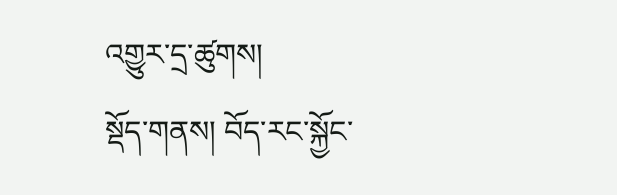འགྱུར་དྲ་ཚུགས།
སྡོད་གནས། བོད་རང་སྐྱོང་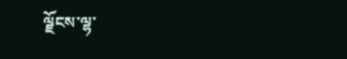ལྗོངས་ལྷ་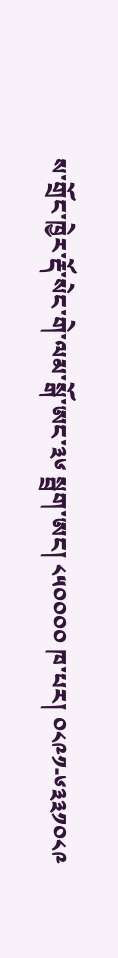ས་གྲོང་ཁྱེར་རྡོ་སེང་གེ་ལམ་སྒོ་ཨང་༣༦ སྦྲག་ཨང། ༨༥༠༠༠༠ ཁ་པར། ༠༨༩༡-༦༣༣༡༠༨༩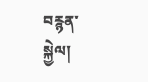བརྙན་སྐྱེལ།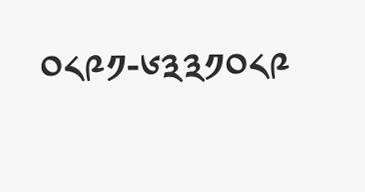༠༨༩༡-༦༣༣༡༠༨༩